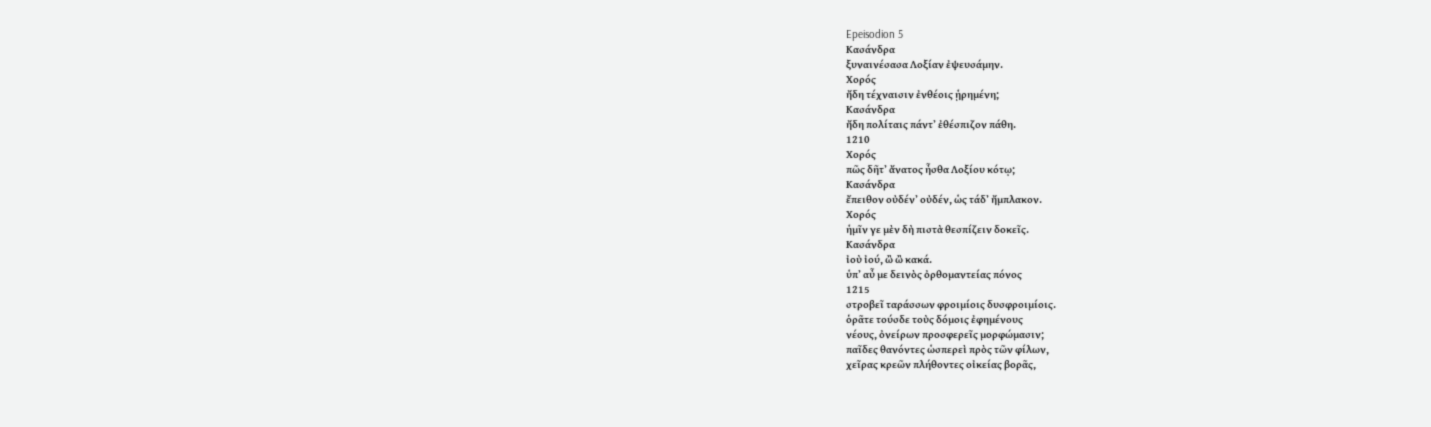Epeisodion 5
Κασάνδρα
ξυναινέσασα Λοξίαν ἐψευσάμην.
Χορός
ἤδη τέχναισιν ἐνθέοις ᾑρημένη;
Κασάνδρα
ἤδη πολίταις πάντʼ ἐθέσπιζον πάθη.
1210
Χορός
πῶς δῆτʼ ἄνατος ἦσθα Λοξίου κότῳ;
Κασάνδρα
ἔπειθον οὐδένʼ οὐδέν, ὡς τάδʼ ἤμπλακον.
Χορός
ἡμῖν γε μὲν δὴ πιστὰ θεσπίζειν δοκεῖς.
Κασάνδρα
ἰοὺ ἰού, ὢ ὢ κακά.
ὑπʼ αὖ με δεινὸς ὀρθομαντείας πόνος
1215
στροβεῖ ταράσσων φροιμίοις δυσφροιμίοις.
ὁρᾶτε τούσδε τοὺς δόμοις ἐφημένους
νέους, ὀνείρων προσφερεῖς μορφώμασιν;
παῖδες θανόντες ὡσπερεὶ πρὸς τῶν φίλων,
χεῖρας κρεῶν πλήθοντες οἰκείας βορᾶς,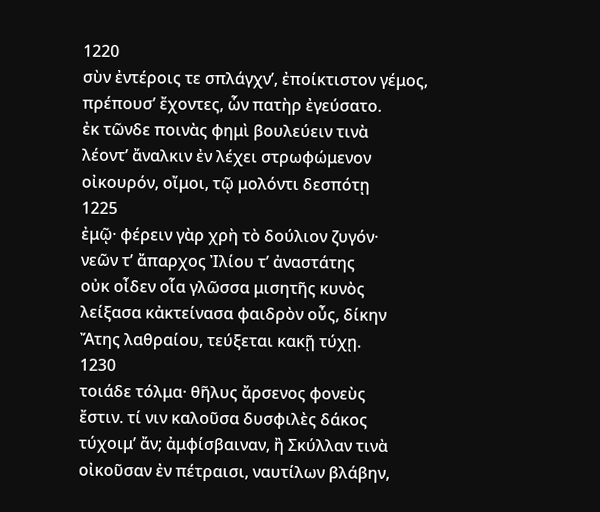1220
σὺν ἐντέροις τε σπλάγχνʼ, ἐποίκτιστον γέμος,
πρέπουσʼ ἔχοντες, ὧν πατὴρ ἐγεύσατο.
ἐκ τῶνδε ποινὰς φημὶ βουλεύειν τινὰ
λέοντʼ ἄναλκιν ἐν λέχει στρωφώμενον
οἰκουρόν, οἴμοι, τῷ μολόντι δεσπότῃ
1225
ἐμῷ· φέρειν γὰρ χρὴ τὸ δούλιον ζυγόν·
νεῶν τʼ ἄπαρχος Ἰλίου τʼ ἀναστάτης
οὐκ οἶδεν οἷα γλῶσσα μισητῆς κυνὸς
λείξασα κἀκτείνασα φαιδρὸν οὖς, δίκην
Ἄτης λαθραίου, τεύξεται κακῇ τύχῃ.
1230
τοιάδε τόλμα· θῆλυς ἄρσενος φονεὺς
ἔστιν. τί νιν καλοῦσα δυσφιλὲς δάκος
τύχοιμʼ ἄν; ἀμφίσβαιναν, ἢ Σκύλλαν τινὰ
οἰκοῦσαν ἐν πέτραισι, ναυτίλων βλάβην,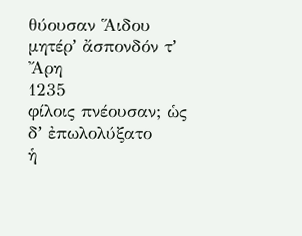θύουσαν Ἅιδου μητέρʼ ἄσπονδόν τʼ Ἄρη
1235
φίλοις πνέουσαν; ὡς δʼ ἐπωλολύξατο
ἡ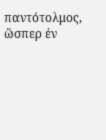παντότολμος, ὥσπερ ἐν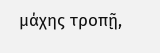μάχης τροπῇ,